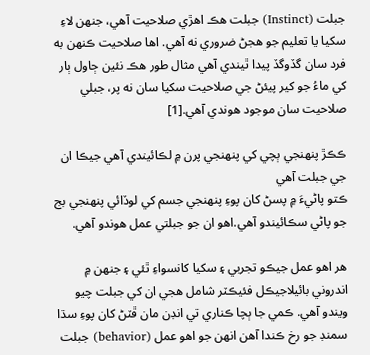جبلت (Instinct) جبلت هڪ اهڙي صلاحيت آهي، جنهن لاءِ سکيا يا تعليم جو هجڻ ضروري نه آهي. اها صلاحيت ڪنهن به فرد سان گڏوگڏ پيدا ٿيندي آهي مثال طور هڪ نئين ڄاول ٻار کي ماءُ جو کير پيئڻ جي صلاحيت سکيا سان نه پر، جبلي صلاحيت سان موجود هوندي آهي.[1]

ڪڪڙ پنھنجي ٻچي کي پنھنجي پرن ۾ لڪائيندي آهي جيڪا ان جي جبلت آھي
ڪتو پاڻيءَ ۾ پسڻ کان پوءِ پنھنجي جسم کي لوڏائي پنھنجي بج جو پاڻي سڪائيندو آھي.اھو ان جو جبلتي عمل ھوندو آھي.

ھر اھو عمل جيڪو تجربي ۽ سکيا کانسواءِ ٿئي ۽ جنھن ۾ اندروني بائيلاجيڪل فئيڪٽر شامل ھجي ان کي جبلت چيو ويندو آهي. ڪمي جا ٻچا ڪناري تي انڊن مان ڦٽڻ کان پوءِ سڌا سمنڊ جو رخ ڪندا آهن انھن جو اھو عمل (behavior) جبلت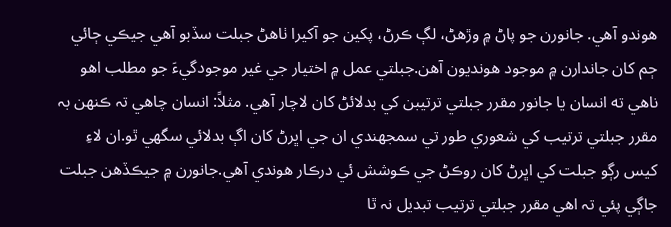ھوندو آھي. جانورن جو پاڻ ۾ وڙهڻ، لڳ ڪرڻ، پکين جو آکيرا ٺاھڻ جبلت سڏبو آهي جيڪي ڄائي ڄم کان جاندارن ۾ موجود ھونديون آھن.جبلتي عمل ۾ اختيار جي غير موجودگيءَ جو مطلب اهو ناھي ته انسان يا جانور مقرر جبلتي ترتيبن کي بدلائڻ کان لاچار آهي. مثلاً: انسان چاھي تہ ڪنھن بہ مقرر جبلتي ترتيب کي شعوري طور تي سمجھندي ان جي اڀرڻ کان اڳ بدلائي سگھي ٿو.ان لاءِ کيس رڳو جبلت کي اڀرڻ کان روڪڻ جي ڪوشش ئي درڪار ھوندي آھي.جانورن ۾ جيڪڏهن جبلت جاڳي پئي تہ اھي مقرر جبلتي ترتيب تبديل نہ ٿا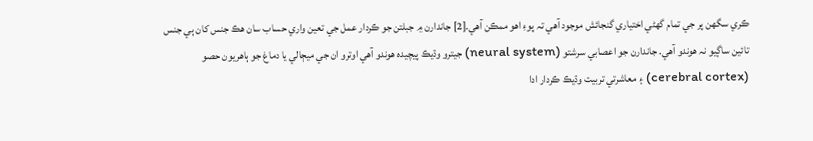ڪري سگهن پر جي تمام گھڻي اختياري گنجائش موجود آهي تہ پوءِ اھو ممڪن آهي.[2] جاندارن ۾ جبلتن جو ڪردار عمل جي تعين واري حساب سان ھڪ جنس کان ٻي جنس تائين ساڳيو نہ ھوندو آھي. جاندارن جو اعصابي سرشتو (neural system) جيترو وڌيڪ پيچيده ھوندو آھي اوترو ان جي ميڄالي يا دماغ جو ٻاھريون حصو (cerebral cortex) ۽ معاشرتي تربيت وڌيڪ ڪردار ادا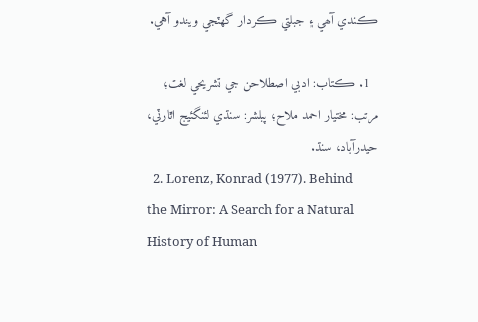ڪندي آھي ۽ جبلتي ڪردار گھٽجي ويندو آهي.

  1. ڪتاب: ادبي اصطلاحن جي تشريحي لغت؛ مرتب: مختيار احمد ملاح؛ پبلشر: سنڌي لئنگئيج اٿارٽي، حيدرآباد، سنڌ.
  2. Lorenz, Konrad (1977). Behind the Mirror: A Search for a Natural History of Human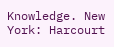Knowledge. New York: Harcourt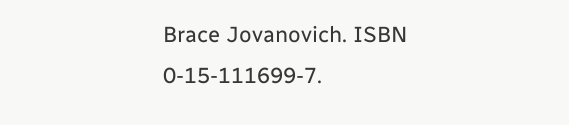Brace Jovanovich. ISBN 0-15-111699-7.